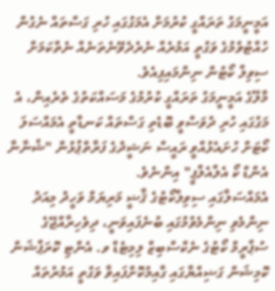އަމީނީމަގު ތަރައްގީ ކުރުމަށް އެމަގުގައި ހުރި ގަސްތައް ނެގުން ހުއްޓުވުމުގެ ވަގުތީ އަމުރެއް ނެރެދެވޭނެތަނެއް ނެތްކަމަށް ސިވިލް ކޯޓުން ނިންމައިފިއެވެ.
މާލޭގެ އަމީނީމަގު ތަރައްގީ ކުރުމުގެ މަސައްކަތުގެ ތެރެއިން، އެ މަގުގައި ހުރި ދުވަސްވީ ބޮޑެތި ގަސްތައް ކަނޑާތީ އެމައްސަލަ ކޯޓަށް ހުށައެޅުއްވީ ރައީސް ނަޝީދުގެ ފަރާތްޕުޅުން "ޝުނާނާ އެންޑް ކޯ އެލްއެލްޕީ" އިންނެވެ.
އެމައްސަލާގައި ސިވިލްކޯޓުގެ ޤާޟީ މަރިޔަމް ވަހީދު މިއަދު ނިންމެވި ނިންމެވުމުގައި ބުނެފައިވަނީ، ދިވެހިރާއްޖޭގެ ސުޕްރީމް ކޯޓުގެ ނެކްސްބިޒް ލިމިޓެޑް ވ. އެންޓި ކޮރަޕްޝަން ކޮމިޝަން ގަޟިއްޔާގައި ގާއިމުކޮށްފައިވާ ވަގުތީ އަމުރުތައް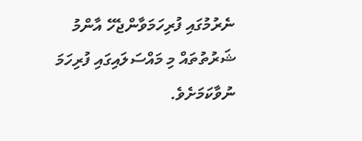ނެރުމުގައި ފުރިހަމަވާންޖެހޭ އާންމު ޝަރުތުތައް މި މައްސަލައިގައި ފުރިހަމަ ނުވާކަމަށެވެ.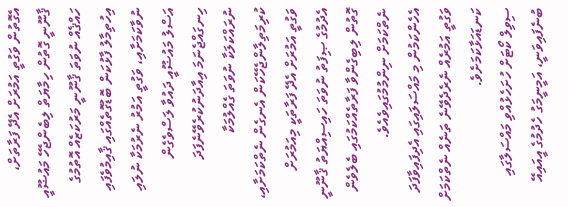އެގޮތުން ވަގުތީ އަމުރަށް އެދޭ ފަރާތަށް، ޤާނޫނީ ގޮތުން ހިމާޔަތް ލިބެންޖެހޭ މައުޟޫއީ ހައްޤެއް ނުވަތަ ޤާނޫނީ މަރުކަޒެއް އޮތުމުގެ އިހުތިމާލު ފާޅުކަން ބޮޑުގޮތެއްގައި ޤާއިމުވެފައި ނުވާކަމަށާއި، ވަގުތީ އަމުރު ނެރުމަކާ ނުލައި އަސްލު މައުޟޫއީ ދައުވާ ލަސްވެގެން ހިނގައްޖެނަމަ އިއާދަނުކުރެވޭނެފަދަ ނުރައްކަލަކާ ނުވަތަ ގެއްލުމަކާ ކުރިމަތިލާންޖެހޭކަން އެނގެން ނެތްކަމަށާއި، ވަގުތީ އަމުރަށް އެދޭ ފަރާތަކީ މިއަމުރަށް އެދުމުގެ ޞިފަތު ނުވަތަ ހައިސިއްޔަތު ޤާނޫނީ ގޮތުން ލިބިގެންވާ ފަރާތެއްކަމުގައި ބެލެވެން ނެތްކަމަށް ނިންމުމުގައިވެއެވެ.
އެހެންކަމުން މި މައްސަލައިގައި އެދިފައިވާފަދަ ވަގުތީ އަމުރެއް ނެރެދެވޭނެ ތަނެއް ނެތްކަމަށް ކަނޑައަޅާކަމަށެވެ.
ސިވިލް ކޯޓަށް ހުށަހެޅުއްވި މައްސަލާގައި ބުނެފައިވަނީ، އަމީނީމަގު ހެދުމުގެ އީއައިއޭ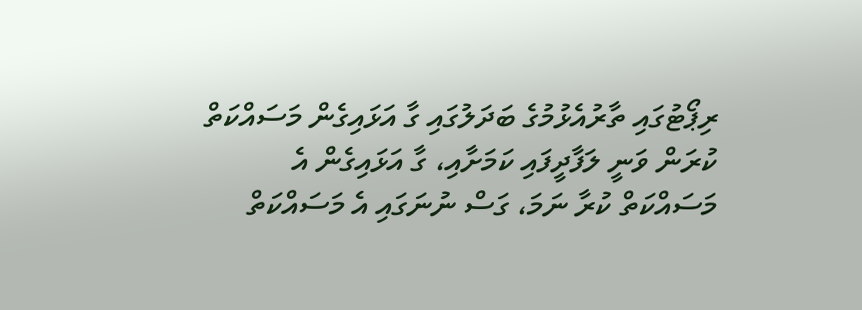ރިޕޯޓުގައި ތާރުއެޅުމުގެ ބަދަލުގައި ގާ އަޅައިގެން މަސައްކަތް ކުރަން ވަނީ ލަފާދީފައި ކަމަށާއި، ގާ އަޅައިގެން އެ މަސައްކަތް ކުރާ ނަމަ، ގަސް ނުނަގައި އެ މަސައްކަތް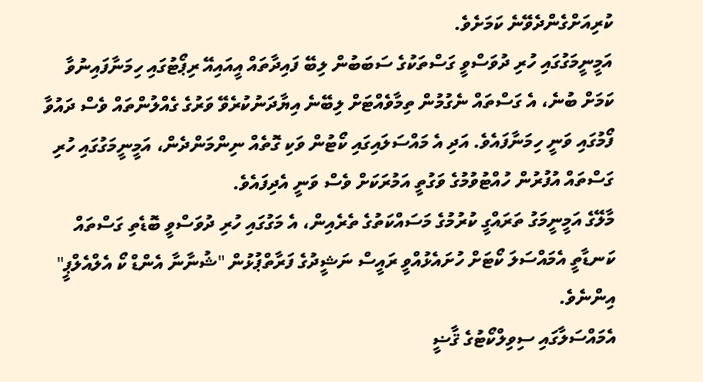ކުރިއަށްގެންދެވޭނެ ކަމަށެވެ.
އަމީނީމަގުގައި ހުރި ދުވަސްވީ ގަސްތަކުގެ ސަބަބުން ލިބޭ ފައިދާތައް އީއައިއޭ ރިޕޯޓުގައި ހިމަނާފައިނުވާ ކަމަށް ބުނެ، އެ ގަސްތައް ނެގުމުން ތިމާވެއްޓަށް ލިބޭނެ އިޔާދަނުކުރެވޭ ވަރުގެ ގެއްލުންތައް ވެސް ދައުވާ ފޯމުގައި ވަނީ ހިމަނާފައެވެ. އަދި އެ މައްސަލައިގައި ކޯޓުން ވަކި ގޮތެއް ނިންމަންދެން، އަމީނީމަގުގައި ހުރި ގަސްތައް އުފުރުން ހުއްޓުވުމުގެ ވަގުތީ އަމުރަކަށް ވެސް ވަނީ އެދިފައެވެ.
މާލޭގެ އަމީނީމަގު ތަރައްގީ ކުރުމުގެ މަސައްކަތުގެ ތެރެއިން، އެ މަގުގައި ހުރި ދުވަސްވީ ބޮޑެތި ގަސްތައް ކަނޑާތީ އެމައްސަލަ ކޯޓަށް ހުށައެޅުއްވީ ރައީސް ނަޝީދުގެ ފަރާތްޕުޅުން "ޝުނާނާ އެންޑް ކޯ އެލްއެލްޕީ" އިންނެވެ.
އެމައްސަލާގައި ސިވިލްކޯޓުގެ ޤާޟީ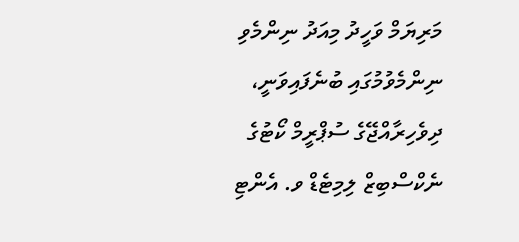މަރިޔަމް ވަހީދު މިއަދު ނިންމެވި ނިންމެވުމުގައި ބުނެފައިވަނީ، ދިވެހިރާއްޖޭގެ ސުޕްރީމް ކޯޓުގެ ނެކްސްބިޒް ލިމިޓެޑް ވ. އެންޓި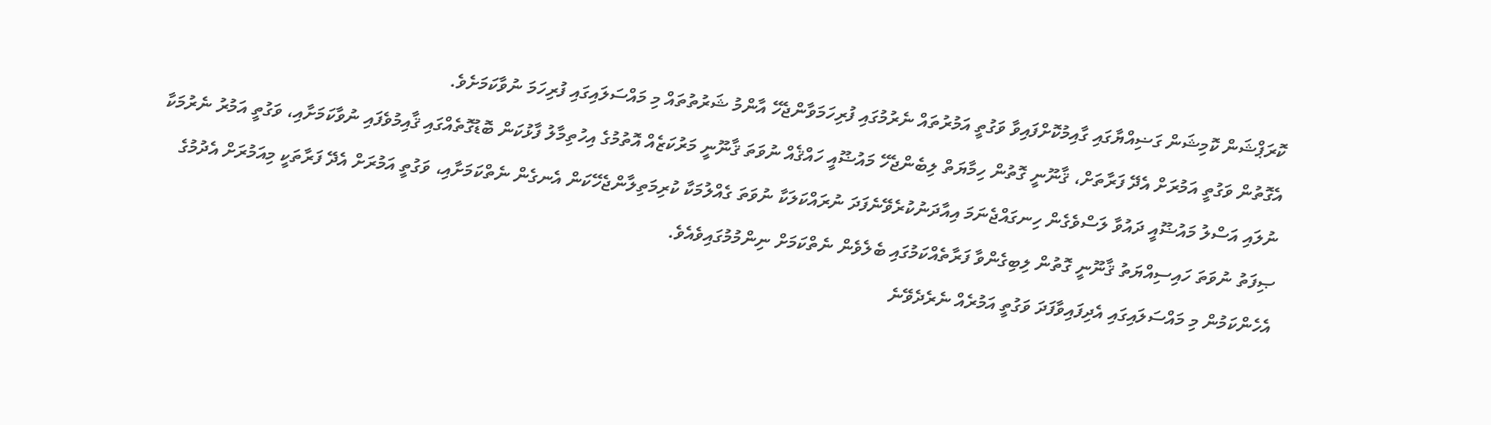ކޮރަޕްޝަން ކޮމިޝަން ގަޟިއްޔާގައި ގާއިމުކޮށްފައިވާ ވަގުތީ އަމުރުތައް ނެރުމުގައި ފުރިހަމަވާންޖެހޭ އާންމު ޝަރުތުތައް މި މައްސަލައިގައި ފުރިހަމަ ނުވާކަމަށެވެ.
އެގޮތުން ވަގުތީ އަމުރަށް އެދޭ ފަރާތަށް، ޤާނޫނީ ގޮތުން ހިމާޔަތް ލިބެންޖެހޭ މައުޟޫއީ ހައްޤެއް ނުވަތަ ޤާނޫނީ މަރުކަޒެއް އޮތުމުގެ އިހުތިމާލު ފާޅުކަން ބޮޑުގޮތެއްގައި ޤާއިމުވެފައި ނުވާކަމަށާއި، ވަގުތީ އަމުރު ނެރުމަކާ ނުލައި އަސްލު މައުޟޫއީ ދައުވާ ލަސްވެގެން ހިނގައްޖެނަމަ އިއާދަނުކުރެވޭނެފަދަ ނުރައްކަލަކާ ނުވަތަ ގެއްލުމަކާ ކުރިމަތިލާންޖެހޭކަން އެނގެން ނެތްކަމަށާއި، ވަގުތީ އަމުރަށް އެދޭ ފަރާތަކީ މިއަމުރަށް އެދުމުގެ ޞިފަތު ނުވަތަ ހައިސިއްޔަތު ޤާނޫނީ ގޮތުން ލިބިގެންވާ ފަރާތެއްކަމުގައި ބެލެވެން ނެތްކަމަށް ނިންމުމުގައިވެއެވެ.
އެހެންކަމުން މި މައްސަލައިގައި އެދިފައިވާފަދަ ވަގުތީ އަމުރެއް ނެރެދެވޭނެ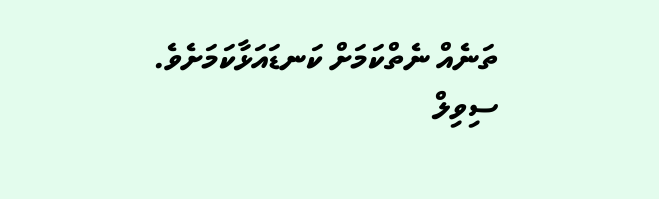ތަނެއް ނެތްކަމަށް ކަނޑައަޅާކަމަށެވެ.
ސިވިލް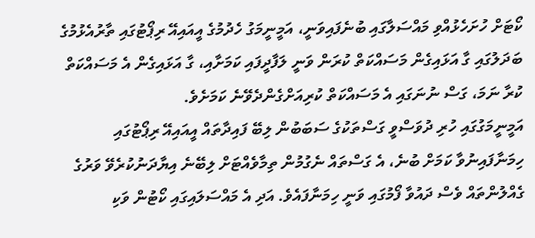ކޯޓަށް ހުށަހެޅުއްވި މައްސަލާގައި ބުނެފައިވަނީ، އަމީނީމަގު ހެދުމުގެ އީއައިއޭ ރިޕޯޓުގައި ތާރުއެޅުމުގެ ބަދަލުގައި ގާ އަޅައިގެން މަސައްކަތް ކުރަން ވަނީ ލަފާދީފައި ކަމަށާއި، ގާ އަޅައިގެން އެ މަސައްކަތް ކުރާ ނަމަ، ގަސް ނުނަގައި އެ މަސައްކަތް ކުރިއަށްގެންދެވޭނެ ކަމަށެވެ.
އަމީނީމަގުގައި ހުރި ދުވަސްވީ ގަސްތަކުގެ ސަބަބުން ލިބޭ ފައިދާތައް އީއައިއޭ ރިޕޯޓުގައި ހިމަނާފައިނުވާ ކަމަށް ބުނެ، އެ ގަސްތައް ނެގުމުން ތިމާވެއްޓަށް ލިބޭނެ އިޔާދަނުކުރެވޭ ވަރުގެ ގެއްލުންތައް ވެސް ދައުވާ ފޯމުގައި ވަނީ ހިމަނާފައެވެ. އަދި އެ މައްސަލައިގައި ކޯޓުން ވަކި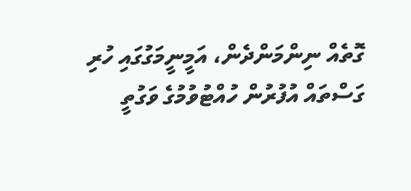ގޮތެއް ނިންމަންދެން، އަމީނީމަގުގައި ހުރި ގަސްތައް އުފުރުން ހުއްޓުވުމުގެ ވަގުތީ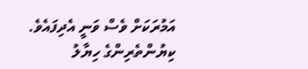އަމުރަކަށް ވެސް ވަނީ އެދިފައެވެ.
ކިޔުންތެރިންގެ ހިޔާލު